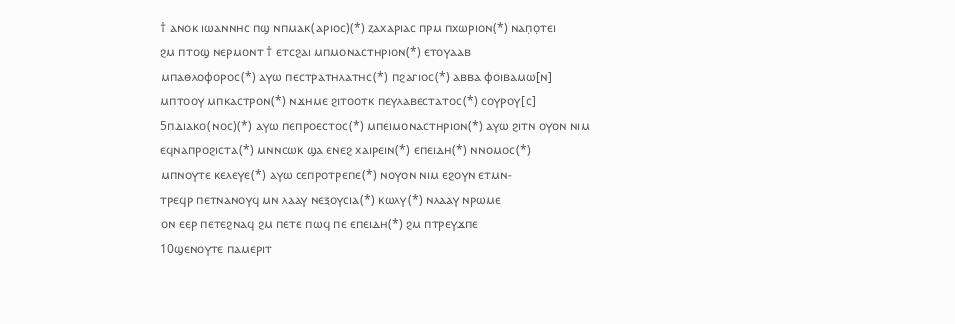† ⲁⲛⲟⲕ ⲓⲱⲁⲛⲛⲏⲥ ⲡϣ ⲛⲡⲙⲁⲕ(ⲁⲣⲓⲟⲥ)(*) ⲍⲁⲭⲁⲣⲓⲁⲥ ⲡⲣⲙ ⲡⲭⲱⲣⲓⲟⲛ(*) ⲛⲁⲡ̣ⲟ̣ⲧⲉⲓ
ϩⲙ ⲡⲧⲟϣ ⲛⲉⲣⲙⲟⲛⲧ † ⲉⲧⲥϩⲁⲓ ⲙⲡⲙⲟⲛⲁⲥⲧⲏⲣⲓⲟⲛ(*) ⲉⲧⲟⲩⲁⲁⲃ
ⲙⲡⲁⲑⲗⲟⲫⲟⲣⲟⲥ(*) ⲁⲩⲱ ⲡⲉⲥⲧⲣⲁⲧⲏⲗⲁⲧⲏⲥ(*) ⲡϩⲁⲅⲓⲟⲥ(*) ⲁⲃⲃⲁ ⲫⲟⲓⲃⲁⲙⲱ[ⲛ]
ⲙⲡⲧⲟⲟⲩ ⲙⲡⲕⲁⲥⲧⲣⲟⲛ(*) ⲛϫⲏⲙⲉ ϩⲓⲧⲟⲟⲧⲕ ⲡⲉⲩⲗⲁⲃⲉⲥⲧⲁⲧⲟⲥ(*) ⲥⲟⲩⲣⲟⲩ[ⲥ]
5ⲡⲇⲓⲁⲕⲟ(ⲛⲟⲥ)(*) ⲁⲩⲱ ⲡⲉⲡⲣⲟⲉⲥⲧⲟⲥ(*) ⲙⲡⲉⲓⲙⲟⲛⲁⲥⲧⲏⲣⲓⲟⲛ(*) ⲁⲩⲱ ϩⲓⲧⲛ ⲟⲩⲟⲛ ⲛⲓⲙ
ⲉϥⲛⲁⲡⲣⲟϩⲓⲥⲧⲁ(*) ⲙⲛⲛⲥⲱⲕ ϣⲁ ⲉⲛⲉϩ ⲭⲁⲓⲣⲉⲓⲛ(*) ⲉⲡⲉⲓⲇⲏ(*) ⲛⲛⲟⲙⲟⲥ(*)
ⲙⲡⲛⲟⲩⲧⲉ ⲕⲉⲗⲉⲩⲉ(*) ⲁⲩⲱ ⲥⲉⲡⲣⲟⲧⲣⲉⲡⲉ(*) ⲛⲟⲩⲟⲛ ⲛⲓⲙ ⲉϩⲟⲩⲛ ⲉⲧⲙⲛ-
ⲧⲣⲉϥⲣ ⲡⲉⲧⲛⲁⲛⲟⲩϥ ⲙⲛ ⲗⲁⲁⲩ ⲛⲉⲝⲟⲩⲥⲓⲁ(*) ⲕⲱⲗⲩ(*) ⲛⲗⲁⲁⲩ ⲛⲣⲱⲙⲉ
ⲟⲛ ⲉⲉⲣ ⲡⲉⲧⲉϩⲛⲁϥ ϩⲙ ⲡⲉⲧⲉ ⲡⲱϥ ⲡⲉ ⲉⲡⲉⲓⲇⲏ(*) ϩⲙ ⲡⲧⲣⲉⲩϫⲡⲉ
10ϣⲉⲛⲟⲩⲧⲉ ⲡⲁⲙⲉⲣⲓⲧ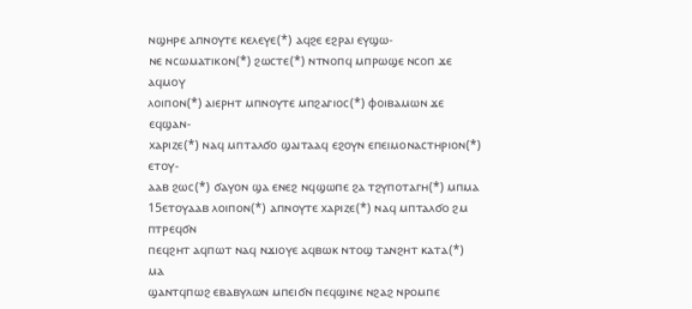ⲛϣⲏⲣⲉ ⲁⲡⲛⲟⲩⲧⲉ ⲕⲉⲗⲉⲩⲉ(*) ⲁϥϩⲉ ⲉϩⲣⲁⲓ ⲉⲩϣⲱ-
ⲛⲉ ⲛⲥⲱⲙⲁⲧⲓⲕⲟⲛ(*) ϩⲱⲥⲧⲉ(*) ⲛⲧⲛⲟⲡϥ ⲙⲡⲣⲱϣⲉ ⲛⲥⲟⲡ ϫⲉ ⲁϥⲙⲟⲩ
ⲗⲟⲓⲡⲟⲛ(*) ⲁⲓⲉⲣⲏⲧ ⲙⲡⲛⲟⲩⲧⲉ ⲙⲡϩⲁⲅⲓⲟⲥ(*) ⲫⲟⲓⲃⲁⲙⲱⲛ ϫⲉ ⲉϥϣⲁⲛ-
ⲭⲁⲣⲓⲍⲉ(*) ⲛⲁϥ ⲙⲡⲧⲁⲗϭⲟ ϣⲁⲓⲧⲁⲁϥ ⲉϩⲟⲩⲛ ⲉⲡⲉⲓⲙⲟⲛⲁⲥⲧⲏⲣⲓⲟⲛ(*) ⲉⲧⲟⲩ-
ⲁⲁⲃ ϩⲱⲥ(*) ϭⲁⲩⲟⲛ ϣⲁ ⲉⲛⲉϩ ⲛϥϣⲱⲡⲉ ϩⲁ ⲧϩⲩⲡⲟⲧⲁⲅⲏ(*) ⲙⲡⲙⲁ
15ⲉⲧⲟⲩⲁⲁⲃ ⲗⲟⲓⲡⲟⲛ(*) ⲁⲡⲛⲟⲩⲧⲉ ⲭⲁⲣⲓⲍⲉ(*) ⲛⲁϥ ⲙⲡⲧⲁⲗϭⲟ ϩⲙ ⲡⲧⲣⲉϥϭⲛ
ⲡⲉϥϩⲏⲧ ⲁϥⲡⲱⲧ ⲛⲁϥ ⲛϫⲓⲟⲩⲉ ⲁϥⲃⲱⲕ ⲛⲧⲟϣ ⲧⲁⲛϩⲏⲧ ⲕⲁⲧⲁ(*) ⲙⲁ
ϣⲁⲛⲧϥⲡⲱϩ ⲉⲃⲁⲃⲩⲗⲱⲛ ⲙⲡⲉⲓϭⲛ ⲡⲉϥϣⲓⲛⲉ ⲛϩⲁϩ ⲛⲣⲟⲙⲡⲉ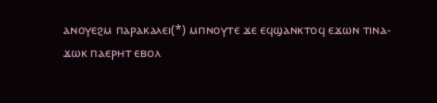ⲁⲛⲟⲩⲉϩⲙ ⲡⲁⲣⲁⲕⲁⲗⲉⲓ(*) ⲙⲡⲛⲟⲩⲧⲉ ϫⲉ ⲉϥϣⲁⲛⲕⲧⲟϥ ⲉϫⲱⲛ ⲧⲓⲛⲁ-
ϫⲱⲕ ⲡⲁⲉⲣⲏⲧ ⲉⲃⲟⲗ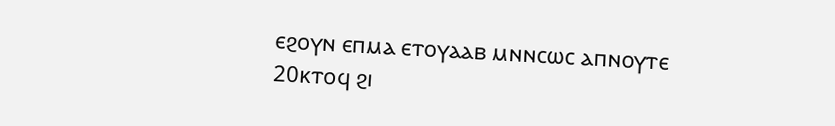ⲉϩⲟⲩⲛ ⲉⲡⲙⲁ ⲉⲧⲟⲩⲁⲁⲃ ⲙⲛⲛⲥⲱⲥ ⲁⲡⲛⲟⲩⲧⲉ
20ⲕⲧⲟϥ ϩⲓ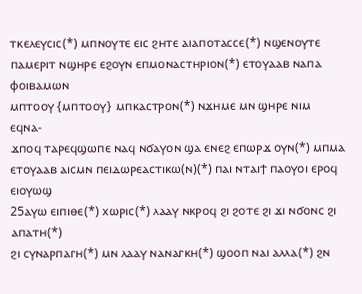ⲧⲕⲉⲗⲉⲩⲥⲓⲥ(*) ⲙⲡⲛⲟⲩⲧⲉ ⲉⲓⲥ ϩⲏⲧⲉ ⲁⲓⲁⲡⲟⲧⲁⲥⲥⲉ(*) ⲛϣⲉⲛⲟⲩⲧⲉ
ⲡⲁⲙⲉⲣⲓⲧ ⲛϣⲏⲣⲉ ⲉϩⲟⲩⲛ ⲉⲡⲙⲟⲛⲁⲥⲧⲏⲣⲓⲟⲛ(*) ⲉⲧⲟⲩⲁⲁⲃ ⲛⲁⲡⲁ ⲫⲟⲓⲃⲁⲙⲱⲛ
ⲙⲡⲧⲟⲟⲩ {ⲙⲡⲧⲟⲟⲩ} ⲙⲡⲕⲁⲥⲧⲣⲟⲛ(*) ⲛϫⲏⲙⲉ ⲙⲛ ϣⲏⲣⲉ ⲛⲓⲙ ⲉϥⲛⲁ-
ϫⲡⲟϥ ⲧⲁⲣⲉϥϣⲱⲡⲉ ⲛⲁϥ ⲛϭⲁⲩⲟⲛ ϣⲁ ⲉⲛⲉϩ ⲉⲡⲱⲣϫ ⲟⲩⲛ(*) ⲙⲡⲙⲁ
ⲉⲧⲟⲩⲁⲁⲃ ⲁⲓⲥⲙⲛ ⲡⲉⲓⲇⲱⲣⲉⲁⲥⲧⲓⲕⲱ(ⲛ)(*) ⲡⲁⲓ ⲛⲧⲁⲓϯ ⲡⲁⲟⲩⲟⲓ ⲉⲣⲟϥ ⲉⲓⲟⲩⲱϣ
25ⲁⲩⲱ ⲉⲓⲡⲓⲑⲉ(*) ⲭⲱⲣⲓⲥ(*) ⲗⲁⲁⲩ ⲛⲕⲣⲟϥ ϩⲓ ϩⲟⲧⲉ ϩⲓ ϫⲓ ⲛϭⲟⲛⲥ ϩⲓ ⲁⲡⲁⲧⲏ(*)
ϩⲓ ⲥⲩⲛⲁⲣⲡⲁⲅⲏ(*) ⲙⲛ ⲗⲁⲁⲩ ⲛⲁⲛⲁⲅⲕⲏ(*) ϣⲟⲟⲡ ⲛⲁⲓ ⲁⲗⲗⲁ(*) ϩⲛ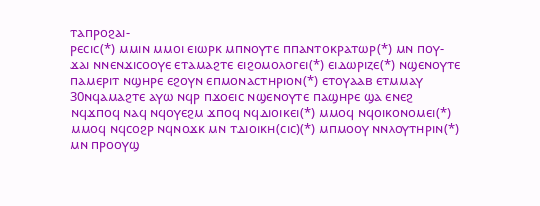ⲧⲁⲡⲣⲟϩⲁⲓ-
ⲣⲉⲥⲓⲥ(*) ⲙⲙⲓⲛ ⲙⲙⲟⲓ ⲉⲓⲱⲣⲕ ⲙⲡⲛⲟⲩⲧⲉ ⲡⲡⲁⲛⲧⲟⲕⲣⲁⲧⲱⲣ(*) ⲙⲛ ⲡⲟⲩ-
ϫⲁⲓ ⲛⲛⲉⲛϫⲓⲥⲟⲟⲩⲉ ⲉⲧⲁⲙⲁϩⲧⲉ ⲉⲓϩⲟⲙⲟⲗⲟⲅⲉⲓ(*) ⲉⲓⲇⲱⲣⲓⲍⲉ(*) ⲛϣⲉⲛⲟⲩⲧⲉ
ⲡⲁⲙⲉⲣⲓⲧ ⲛϣⲏⲣⲉ ⲉϩⲟⲩⲛ ⲉⲡⲙⲟⲛⲁⲥⲧⲏⲣⲓⲟⲛ(*) ⲉⲧⲟⲩⲁⲁⲃ ⲉⲧⲙⲙⲁⲩ
30ⲛϥⲁⲙⲁϩⲧⲉ ⲁⲩⲱ ⲛϥⲣ ⲡϫⲟⲉⲓⲥ ⲛϣⲉⲛⲟⲩⲧⲉ ⲡⲁϣⲏⲣⲉ ϣⲁ ⲉⲛⲉϩ
ⲛϥϫⲡⲟϥ ⲛⲁϥ ⲛϥⲟⲩⲉϩⲙ ϫⲡⲟϥ ⲛϥⲇⲓⲟⲓⲕⲉⲓ(*) ⲙⲙⲟϥ ⲛϥⲟⲓⲕⲟⲛⲟⲙⲉⲓ(*)
ⲙⲙⲟϥ ⲛϥⲥⲟϩⲣ ⲛϥⲛⲟϫⲕ ⲙⲛ ⲧⲇⲓⲟⲓⲕⲏ(ⲥⲓⲥ)(*) ⲙⲡⲙⲟⲟⲩ ⲛⲛⲗⲟⲩⲧⲏⲣⲓⲛ(*)
ⲙⲛ ⲡⲣⲟⲟⲩϣ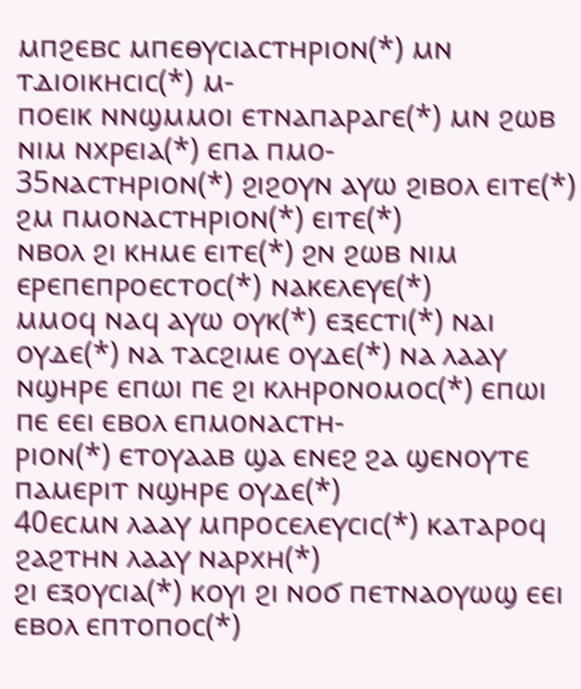ⲙⲡϩⲉⲃⲥ ⲙⲡⲉⲑⲩⲥⲓⲁⲥⲧⲏⲣⲓⲟⲛ(*) ⲙⲛ ⲧⲇⲓⲟⲓⲕⲏⲥⲓⲥ(*) ⲙ-
ⲡⲟⲉⲓⲕ ⲛⲛϣⲙⲙⲟⲓ ⲉⲧⲛⲁⲡⲁⲣⲁⲅⲉ(*) ⲙⲛ ϩⲱⲃ ⲛⲓⲙ ⲛⲭⲣⲉⲓⲁ(*) ⲉⲡⲁ ⲡⲙⲟ-
35ⲛⲁⲥⲧⲏⲣⲓⲟⲛ(*) ϩⲓϩⲟⲩⲛ ⲁⲩⲱ ϩⲓⲃⲟⲗ ⲉⲓⲧⲉ(*) ϩⲙ ⲡⲙⲟⲛⲁⲥⲧⲏⲣⲓⲟⲛ(*) ⲉⲓⲧⲉ(*)
ⲛⲃⲟⲗ ϩⲓ ⲕⲏⲙⲉ ⲉⲓⲧⲉ(*) ϩⲛ ϩⲱⲃ ⲛⲓⲙ ⲉⲣⲉⲡⲉⲡⲣⲟⲉⲥⲧⲟⲥ(*) ⲛⲁⲕⲉⲗⲉⲩⲉ(*)
ⲙⲙⲟϥ ⲛⲁϥ ⲁⲩⲱ ⲟⲩⲕ(*) ⲉⲝⲉⲥⲧⲓ(*) ⲛⲁⲓ ⲟⲩⲇⲉ(*) ⲛⲁ ⲧⲁⲥϩⲓⲙⲉ ⲟⲩⲇⲉ(*) ⲛⲁ ⲗⲁⲁⲩ
ⲛϣⲏⲣⲉ ⲉⲡⲱⲓ ⲡⲉ ϩⲓ ⲕⲗⲏⲣⲟⲛⲟⲙⲟⲥ(*) ⲉⲡⲱⲓ ⲡⲉ ⲉⲉⲓ ⲉⲃⲟⲗ ⲉⲡⲙⲟⲛⲁⲥⲧⲏ-
ⲣⲓⲟⲛ(*) ⲉⲧⲟⲩⲁⲁⲃ ϣⲁ ⲉⲛⲉϩ ϩⲁ ϣⲉⲛⲟⲩⲧⲉ ⲡⲁⲙⲉⲣⲓⲧ ⲛϣⲏⲣⲉ ⲟⲩⲇⲉ(*)
40ⲉⲥⲙⲛ ⲗⲁⲁⲩ ⲙⲡⲣⲟⲥⲉⲗⲉⲩⲥⲓⲥ(*) ⲕⲁⲧⲁⲣⲟϥ ϩⲁϩⲧⲏⲛ ⲗⲁⲁⲩ ⲛⲁⲣⲭⲏ(*)
ϩⲓ ⲉⲝⲟⲩⲥⲓⲁ(*) ⲕⲟⲩⲓ ϩⲓ ⲛⲟϭ ⲡⲉⲧⲛⲁⲟⲩⲱϣ ⲉⲉⲓ ⲉⲃⲟⲗ ⲉⲡⲧⲟⲡⲟⲥ(*)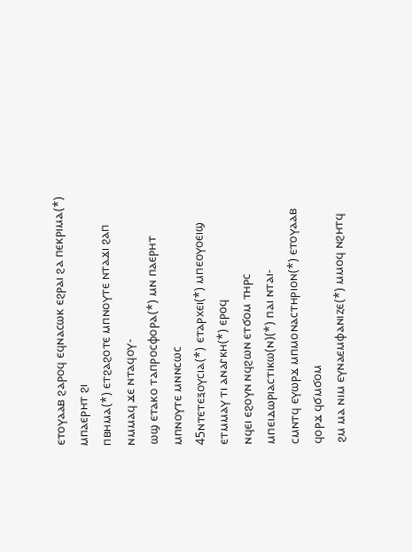ⲉⲧⲟⲩⲁⲁⲃ ϩⲁⲣⲟϥ ⲉϥⲛⲁⲥⲱⲕ ⲉϩⲣⲁⲓ ϩⲁ ⲡⲉⲕⲣⲓⲙⲁ(*) ⲙⲡⲁⲉⲣⲏⲧ ϩⲓ
ⲡⲃⲏⲙⲁ(*) ⲉⲧϩⲁϩⲟⲧⲉ ⲙⲡⲛⲟⲩⲧⲉ ⲛⲧⲁϫⲓ ϩⲁⲡ ⲛⲙⲙⲁϥ ϫⲉ ⲛⲧⲁϥⲟⲩ-
ⲱϣ ⲉⲧⲁⲕⲟ ⲧⲁⲡⲣⲟⲥⲫⲟⲣⲁ(*) ⲙⲛ ⲡⲁⲉⲣⲏⲧ ⲙⲡⲛⲟⲩⲧⲉ ⲙⲛⲛⲥⲱⲥ
45ⲛⲧⲉⲧⲉⲝⲟⲩⲥⲓⲁ(*) ⲉⲧⲁⲣⲭⲉⲓ(*) ⲙⲡⲉⲟⲩⲟⲉⲓϣ ⲉⲧⲙⲙⲁⲩ ⲧⲓ ⲁⲛⲁⲅⲕⲏ(*) ⲉⲣⲟϥ
ⲛϥⲉⲓ ⲉϩⲟⲩⲛ ⲛϥϩⲱⲛ ⲉⲧϭⲟⲙ ⲧⲏⲣⲥ ⲙⲡⲉⲓⲇⲱⲣⲓⲁⲥⲧⲓⲕⲱ(ⲛ)(*) ⲡⲁⲓ ⲛⲧⲁⲓ-
ⲥⲙⲛⲧϥ ⲉⲩⲱⲣϫ ⲙⲡⲙⲟⲛⲁⲥⲧⲏⲣⲓⲟⲛ(*) ⲉⲧⲟⲩⲁⲁⲃ ϥⲟⲣϫ ϥϭⲙϭⲟⲙ
ϩⲙ ⲙⲁ ⲛⲓⲙ ⲉⲩⲛⲁⲉⲙⲫⲁⲛⲓⲍⲉ(*) ⲙⲙⲟϥ ⲛϩⲏⲧϥ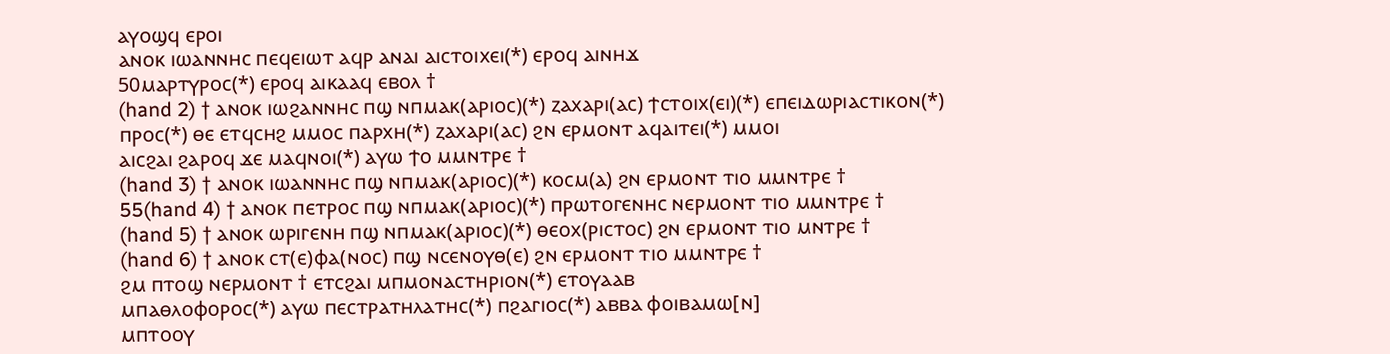ⲁⲩⲟϣϥ ⲉⲣⲟⲓ
ⲁⲛⲟⲕ ⲓⲱⲁⲛⲛⲏⲥ ⲡⲉϥⲉⲓⲱⲧ ⲁϥⲣ ⲁⲛⲁⲓ ⲁⲓⲥⲧⲟⲓⲭⲉⲓ(*) ⲉⲣⲟϥ ⲁⲓⲛⲏϫ
50ⲙⲁⲣⲧⲩⲣⲟⲥ(*) ⲉⲣⲟϥ ⲁⲓⲕⲁⲁϥ ⲉⲃⲟⲗ †
(hand 2) † ⲁⲛⲟⲕ ⲓⲱϩⲁⲛⲛⲏⲥ ⲡϣ ⲛⲡⲙⲁⲕ(ⲁⲣⲓⲟⲥ)(*) ⲍⲁⲭⲁⲣⲓ(ⲁⲥ) ϯⲥⲧⲟⲓⲭ(ⲉⲓ)(*) ⲉⲡⲉⲓⲇⲱⲣⲓⲁⲥⲧⲓⲕⲟⲛ(*)
ⲡⲣⲟⲥ(*) ⲑⲉ ⲉⲧϥⲥⲏϩ ⲙⲙⲟⲥ ⲡⲁⲣⲭⲏ(*) ⲍⲁⲭⲁⲣⲓ(ⲁⲥ) ϩⲛ ⲉⲣⲙⲟⲛⲧ ⲁϥⲁⲓⲧⲉⲓ(*) ⲙⲙⲟⲓ
ⲁⲓⲥϩⲁⲓ ϩⲁⲣⲟϥ ϫⲉ ⲙⲁϥⲛⲟⲓ(*) ⲁⲩⲱ ϯⲟ ⲙⲙⲛⲧⲣⲉ †
(hand 3) † ⲁⲛⲟⲕ ⲓⲱⲁⲛⲛⲏⲥ ⲡϣ ⲛⲡⲙⲁⲕ(ⲁⲣⲓⲟⲥ)(*) ⲕⲟⲥⲙ(ⲁ) ϩⲛ ⲉⲣⲙⲟⲛⲧ ⲧⲓⲟ ⲙⲙⲛⲧⲣⲉ †
55(hand 4) † ⲁⲛⲟⲕ ⲡⲉⲧⲣⲟⲥ ⲡϣ ⲛⲡⲙⲁⲕ(ⲁⲣⲓⲟⲥ)(*) ⲡⲣⲱⲧⲟⲅⲉⲛⲏⲥ ⲛⲉⲣⲙⲟⲛⲧ ⲧⲓⲟ ⲙⲙⲛⲧⲣⲉ †
(hand 5) † ⲁⲛⲟⲕ ⲱⲣⲓⲅⲉⲛⲏ ⲡϣ ⲛⲡⲙⲁⲕ(ⲁⲣⲓⲟⲥ)(*) ⲑⲉⲟⲭ(ⲣⲓⲥⲧⲟⲥ) ϩⲛ ⲉⲣⲙⲟⲛⲧ ⲧⲓⲟ ⲙⲛⲧⲣⲉ †
(hand 6) † ⲁⲛⲟⲕ ⲥⲧ(ⲉ)ⲫⲁ(ⲛⲟⲥ) ⲡϣ ⲛⲥⲉⲛⲟⲩⲑ(ⲉ) ϩⲛ ⲉⲣⲙⲟⲛⲧ ⲧⲓⲟ ⲙⲙⲛⲧⲣⲉ †
ϩⲙ ⲡⲧⲟϣ ⲛⲉⲣⲙⲟⲛⲧ † ⲉⲧⲥϩⲁⲓ ⲙⲡⲙⲟⲛⲁⲥⲧⲏⲣⲓⲟⲛ(*) ⲉⲧⲟⲩⲁⲁⲃ
ⲙⲡⲁⲑⲗⲟⲫⲟⲣⲟⲥ(*) ⲁⲩⲱ ⲡⲉⲥⲧⲣⲁⲧⲏⲗⲁⲧⲏⲥ(*) ⲡϩⲁⲅⲓⲟⲥ(*) ⲁⲃⲃⲁ ⲫⲟⲓⲃⲁⲙⲱ[ⲛ]
ⲙⲡⲧⲟⲟⲩ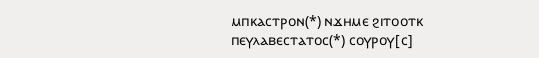ⲙⲡⲕⲁⲥⲧⲣⲟⲛ(*) ⲛϫⲏⲙⲉ ϩⲓⲧⲟⲟⲧⲕ ⲡⲉⲩⲗⲁⲃⲉⲥⲧⲁⲧⲟⲥ(*) ⲥⲟⲩⲣⲟⲩ[ⲥ]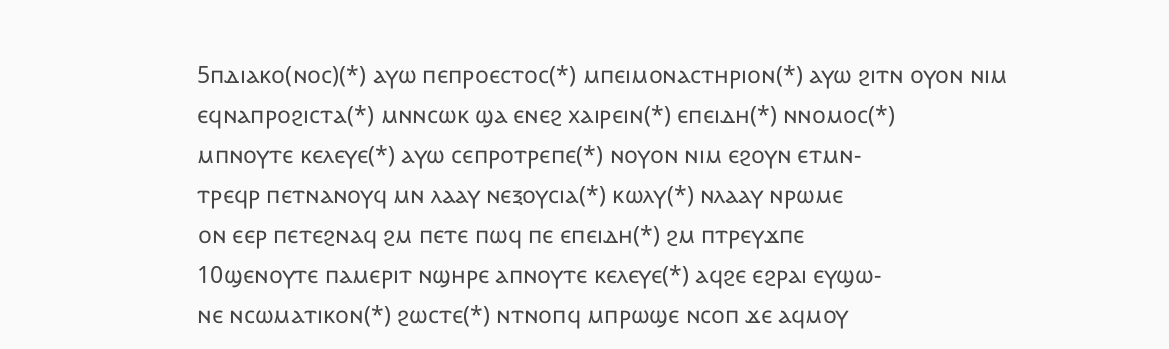5ⲡⲇⲓⲁⲕⲟ(ⲛⲟⲥ)(*) ⲁⲩⲱ ⲡⲉⲡⲣⲟⲉⲥⲧⲟⲥ(*) ⲙⲡⲉⲓⲙⲟⲛⲁⲥⲧⲏⲣⲓⲟⲛ(*) ⲁⲩⲱ ϩⲓⲧⲛ ⲟⲩⲟⲛ ⲛⲓⲙ
ⲉϥⲛⲁⲡⲣⲟϩⲓⲥⲧⲁ(*) ⲙⲛⲛⲥⲱⲕ ϣⲁ ⲉⲛⲉϩ ⲭⲁⲓⲣⲉⲓⲛ(*) ⲉⲡⲉⲓⲇⲏ(*) ⲛⲛⲟⲙⲟⲥ(*)
ⲙⲡⲛⲟⲩⲧⲉ ⲕⲉⲗⲉⲩⲉ(*) ⲁⲩⲱ ⲥⲉⲡⲣⲟⲧⲣⲉⲡⲉ(*) ⲛⲟⲩⲟⲛ ⲛⲓⲙ ⲉϩⲟⲩⲛ ⲉⲧⲙⲛ-
ⲧⲣⲉϥⲣ ⲡⲉⲧⲛⲁⲛⲟⲩϥ ⲙⲛ ⲗⲁⲁⲩ ⲛⲉⲝⲟⲩⲥⲓⲁ(*) ⲕⲱⲗⲩ(*) ⲛⲗⲁⲁⲩ ⲛⲣⲱⲙⲉ
ⲟⲛ ⲉⲉⲣ ⲡⲉⲧⲉϩⲛⲁϥ ϩⲙ ⲡⲉⲧⲉ ⲡⲱϥ ⲡⲉ ⲉⲡⲉⲓⲇⲏ(*) ϩⲙ ⲡⲧⲣⲉⲩϫⲡⲉ
10ϣⲉⲛⲟⲩⲧⲉ ⲡⲁⲙⲉⲣⲓⲧ ⲛϣⲏⲣⲉ ⲁⲡⲛⲟⲩⲧⲉ ⲕⲉⲗⲉⲩⲉ(*) ⲁϥϩⲉ ⲉϩⲣⲁⲓ ⲉⲩϣⲱ-
ⲛⲉ ⲛⲥⲱⲙⲁⲧⲓⲕⲟⲛ(*) ϩⲱⲥⲧⲉ(*) ⲛⲧⲛⲟⲡϥ ⲙⲡⲣⲱϣⲉ ⲛⲥⲟⲡ ϫⲉ ⲁϥⲙⲟⲩ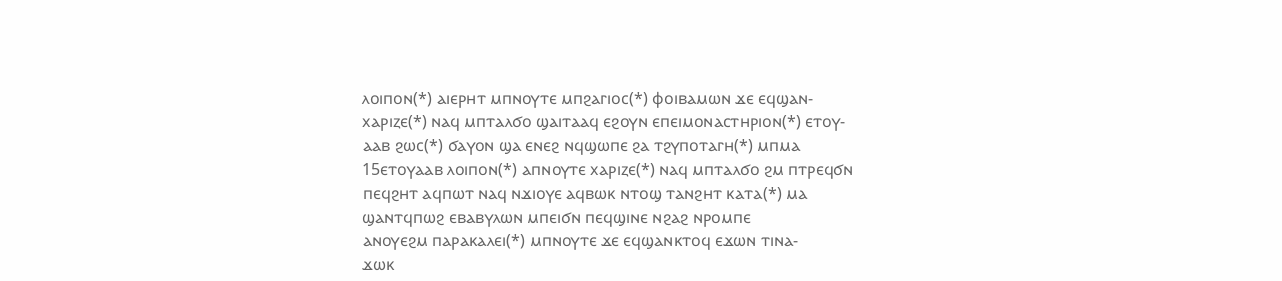ⲗⲟⲓⲡⲟⲛ(*) ⲁⲓⲉⲣⲏⲧ ⲙⲡⲛⲟⲩⲧⲉ ⲙⲡϩⲁⲅⲓⲟⲥ(*) ⲫⲟⲓⲃⲁⲙⲱⲛ ϫⲉ ⲉϥϣⲁⲛ-
ⲭⲁⲣⲓⲍⲉ(*) ⲛⲁϥ ⲙⲡⲧⲁⲗϭⲟ ϣⲁⲓⲧⲁⲁϥ ⲉϩⲟⲩⲛ ⲉⲡⲉⲓⲙⲟⲛⲁⲥⲧⲏⲣⲓⲟⲛ(*) ⲉⲧⲟⲩ-
ⲁⲁⲃ ϩⲱⲥ(*) ϭⲁⲩⲟⲛ ϣⲁ ⲉⲛⲉϩ ⲛϥϣⲱⲡⲉ ϩⲁ ⲧϩⲩⲡⲟⲧⲁⲅⲏ(*) ⲙⲡⲙⲁ
15ⲉⲧⲟⲩⲁⲁⲃ ⲗⲟⲓⲡⲟⲛ(*) ⲁⲡⲛⲟⲩⲧⲉ ⲭⲁⲣⲓⲍⲉ(*) ⲛⲁϥ ⲙⲡⲧⲁⲗϭⲟ ϩⲙ ⲡⲧⲣⲉϥϭⲛ
ⲡⲉϥϩⲏⲧ ⲁϥⲡⲱⲧ ⲛⲁϥ ⲛϫⲓⲟⲩⲉ ⲁϥⲃⲱⲕ ⲛⲧⲟϣ ⲧⲁⲛϩⲏⲧ ⲕⲁⲧⲁ(*) ⲙⲁ
ϣⲁⲛⲧϥⲡⲱϩ ⲉⲃⲁⲃⲩⲗⲱⲛ ⲙⲡⲉⲓϭⲛ ⲡⲉϥϣⲓⲛⲉ ⲛϩⲁϩ ⲛⲣⲟⲙⲡⲉ
ⲁⲛⲟⲩⲉϩⲙ ⲡⲁⲣⲁⲕⲁⲗⲉⲓ(*) ⲙⲡⲛⲟⲩⲧⲉ ϫⲉ ⲉϥϣⲁⲛⲕⲧⲟϥ ⲉϫⲱⲛ ⲧⲓⲛⲁ-
ϫⲱⲕ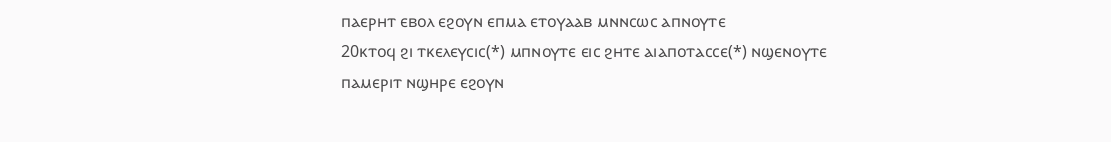ⲡⲁⲉⲣⲏⲧ ⲉⲃⲟⲗ ⲉϩⲟⲩⲛ ⲉⲡⲙⲁ ⲉⲧⲟⲩⲁⲁⲃ ⲙⲛⲛⲥⲱⲥ ⲁⲡⲛⲟⲩⲧⲉ
20ⲕⲧⲟϥ ϩⲓ ⲧⲕⲉⲗⲉⲩⲥⲓⲥ(*) ⲙⲡⲛⲟⲩⲧⲉ ⲉⲓⲥ ϩⲏⲧⲉ ⲁⲓⲁⲡⲟⲧⲁⲥⲥⲉ(*) ⲛϣⲉⲛⲟⲩⲧⲉ
ⲡⲁⲙⲉⲣⲓⲧ ⲛϣⲏⲣⲉ ⲉϩⲟⲩⲛ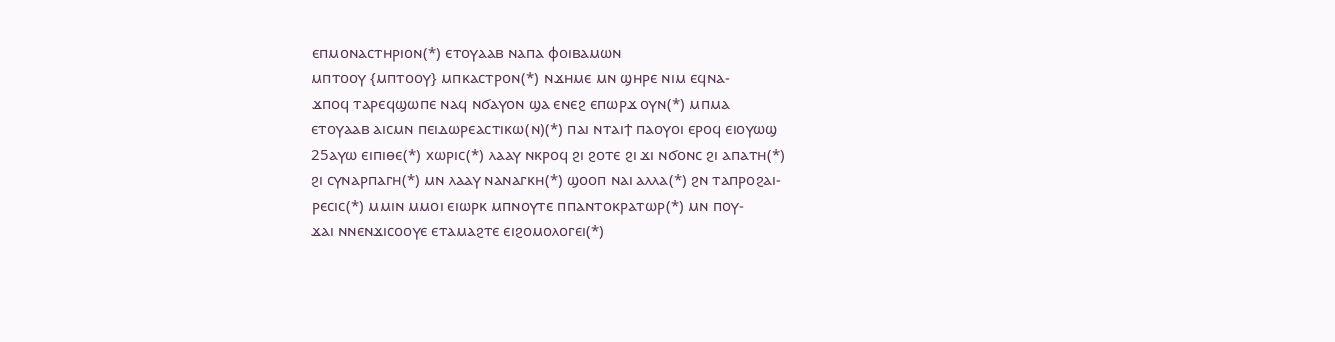ⲉⲡⲙⲟⲛⲁⲥⲧⲏⲣⲓⲟⲛ(*) ⲉⲧⲟⲩⲁⲁⲃ ⲛⲁⲡⲁ ⲫⲟⲓⲃⲁⲙⲱⲛ
ⲙⲡⲧⲟⲟⲩ {ⲙⲡⲧⲟⲟⲩ} ⲙⲡⲕⲁⲥⲧⲣⲟⲛ(*) ⲛϫⲏⲙⲉ ⲙⲛ ϣⲏⲣⲉ ⲛⲓⲙ ⲉϥⲛⲁ-
ϫⲡⲟϥ ⲧⲁⲣⲉϥϣⲱⲡⲉ ⲛⲁϥ ⲛϭⲁⲩⲟⲛ ϣⲁ ⲉⲛⲉϩ ⲉⲡⲱⲣϫ ⲟⲩⲛ(*) ⲙⲡⲙⲁ
ⲉⲧⲟⲩⲁⲁⲃ ⲁⲓⲥⲙⲛ ⲡⲉⲓⲇⲱⲣⲉⲁⲥⲧⲓⲕⲱ(ⲛ)(*) ⲡⲁⲓ ⲛⲧⲁⲓϯ ⲡⲁⲟⲩⲟⲓ ⲉⲣⲟϥ ⲉⲓⲟⲩⲱϣ
25ⲁⲩⲱ ⲉⲓⲡⲓⲑⲉ(*) ⲭⲱⲣⲓⲥ(*) ⲗⲁⲁⲩ ⲛⲕⲣⲟϥ ϩⲓ ϩⲟⲧⲉ ϩⲓ ϫⲓ ⲛϭⲟⲛⲥ ϩⲓ ⲁⲡⲁⲧⲏ(*)
ϩⲓ ⲥⲩⲛⲁⲣⲡⲁⲅⲏ(*) ⲙⲛ ⲗⲁⲁⲩ ⲛⲁⲛⲁⲅⲕⲏ(*) ϣⲟⲟⲡ ⲛⲁⲓ ⲁⲗⲗⲁ(*) ϩⲛ ⲧⲁⲡⲣⲟϩⲁⲓ-
ⲣⲉⲥⲓⲥ(*) ⲙⲙⲓⲛ ⲙⲙⲟⲓ ⲉⲓⲱⲣⲕ ⲙⲡⲛⲟⲩⲧⲉ ⲡⲡⲁⲛⲧⲟⲕⲣⲁⲧⲱⲣ(*) ⲙⲛ ⲡⲟⲩ-
ϫⲁⲓ ⲛⲛⲉⲛϫⲓⲥⲟⲟⲩⲉ ⲉⲧⲁⲙⲁϩⲧⲉ ⲉⲓϩⲟⲙⲟⲗⲟⲅⲉⲓ(*)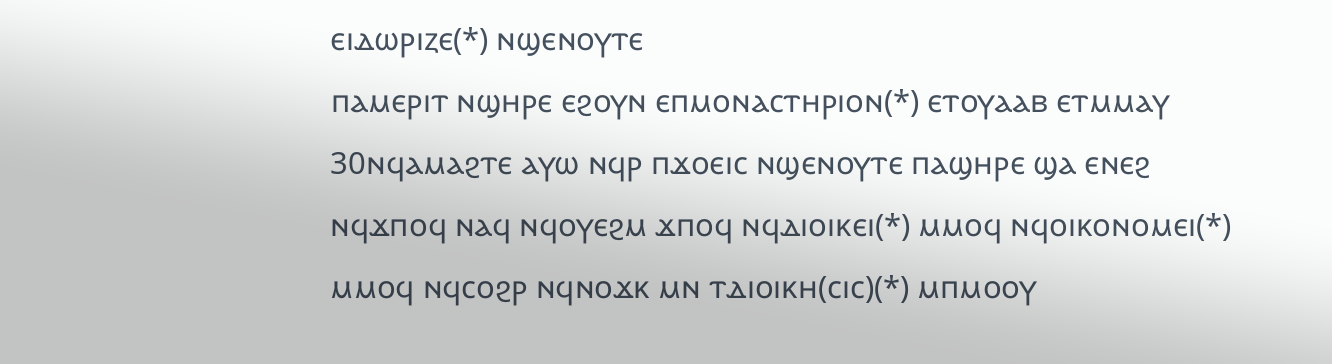ⲉⲓⲇⲱⲣⲓⲍⲉ(*) ⲛϣⲉⲛⲟⲩⲧⲉ
ⲡⲁⲙⲉⲣⲓⲧ ⲛϣⲏⲣⲉ ⲉϩⲟⲩⲛ ⲉⲡⲙⲟⲛⲁⲥⲧⲏⲣⲓⲟⲛ(*) ⲉⲧⲟⲩⲁⲁⲃ ⲉⲧⲙⲙⲁⲩ
30ⲛϥⲁⲙⲁϩⲧⲉ ⲁⲩⲱ ⲛϥⲣ ⲡϫⲟⲉⲓⲥ ⲛϣⲉⲛⲟⲩⲧⲉ ⲡⲁϣⲏⲣⲉ ϣⲁ ⲉⲛⲉϩ
ⲛϥϫⲡⲟϥ ⲛⲁϥ ⲛϥⲟⲩⲉϩⲙ ϫⲡⲟϥ ⲛϥⲇⲓⲟⲓⲕⲉⲓ(*) ⲙⲙⲟϥ ⲛϥⲟⲓⲕⲟⲛⲟⲙⲉⲓ(*)
ⲙⲙⲟϥ ⲛϥⲥⲟϩⲣ ⲛϥⲛⲟϫⲕ ⲙⲛ ⲧⲇⲓⲟⲓⲕⲏ(ⲥⲓⲥ)(*) ⲙⲡⲙⲟⲟⲩ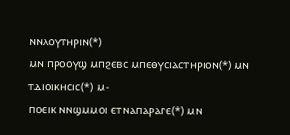ⲛⲛⲗⲟⲩⲧⲏⲣⲓⲛ(*)
ⲙⲛ ⲡⲣⲟⲟⲩϣ ⲙⲡϩⲉⲃⲥ ⲙⲡⲉⲑⲩⲥⲓⲁⲥⲧⲏⲣⲓⲟⲛ(*) ⲙⲛ ⲧⲇⲓⲟⲓⲕⲏⲥⲓⲥ(*) ⲙ-
ⲡⲟⲉⲓⲕ ⲛⲛϣⲙⲙⲟⲓ ⲉⲧⲛⲁⲡⲁⲣⲁⲅⲉ(*) ⲙⲛ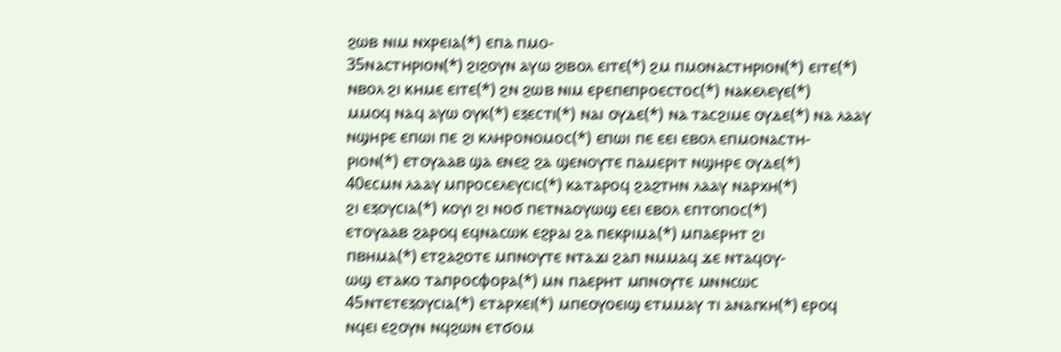ϩⲱⲃ ⲛⲓⲙ ⲛⲭⲣⲉⲓⲁ(*) ⲉⲡⲁ ⲡⲙⲟ-
35ⲛⲁⲥⲧⲏⲣⲓⲟⲛ(*) ϩⲓϩⲟⲩⲛ ⲁⲩⲱ ϩⲓⲃⲟⲗ ⲉⲓⲧⲉ(*) ϩⲙ ⲡⲙⲟⲛⲁⲥⲧⲏⲣⲓⲟⲛ(*) ⲉⲓⲧⲉ(*)
ⲛⲃⲟⲗ ϩⲓ ⲕⲏⲙⲉ ⲉⲓⲧⲉ(*) ϩⲛ ϩⲱⲃ ⲛⲓⲙ ⲉⲣⲉⲡⲉⲡⲣⲟⲉⲥⲧⲟⲥ(*) ⲛⲁⲕⲉⲗⲉⲩⲉ(*)
ⲙⲙⲟϥ ⲛⲁϥ ⲁⲩⲱ ⲟⲩⲕ(*) ⲉⲝⲉⲥⲧⲓ(*) ⲛⲁⲓ ⲟⲩⲇⲉ(*) ⲛⲁ ⲧⲁⲥϩⲓⲙⲉ ⲟⲩⲇⲉ(*) ⲛⲁ ⲗⲁⲁⲩ
ⲛϣⲏⲣⲉ ⲉⲡⲱⲓ ⲡⲉ ϩⲓ ⲕⲗⲏⲣⲟⲛⲟⲙⲟⲥ(*) ⲉⲡⲱⲓ ⲡⲉ ⲉⲉⲓ ⲉⲃⲟⲗ ⲉⲡⲙⲟⲛⲁⲥⲧⲏ-
ⲣⲓⲟⲛ(*) ⲉⲧⲟⲩⲁⲁⲃ ϣⲁ ⲉⲛⲉϩ ϩⲁ ϣⲉⲛⲟⲩⲧⲉ ⲡⲁⲙⲉⲣⲓⲧ ⲛϣⲏⲣⲉ ⲟⲩⲇⲉ(*)
40ⲉⲥⲙⲛ ⲗⲁⲁⲩ ⲙⲡⲣⲟⲥⲉⲗⲉⲩⲥⲓⲥ(*) ⲕⲁⲧⲁⲣⲟϥ ϩⲁϩⲧⲏⲛ ⲗⲁⲁⲩ ⲛⲁⲣⲭⲏ(*)
ϩⲓ ⲉⲝⲟⲩⲥⲓⲁ(*) ⲕⲟⲩⲓ ϩⲓ ⲛⲟϭ ⲡⲉⲧⲛⲁⲟⲩⲱϣ ⲉⲉⲓ ⲉⲃⲟⲗ ⲉⲡⲧⲟⲡⲟⲥ(*)
ⲉⲧⲟⲩⲁⲁⲃ ϩⲁⲣⲟϥ ⲉϥⲛⲁⲥⲱⲕ ⲉϩⲣⲁⲓ ϩⲁ ⲡⲉⲕⲣⲓⲙⲁ(*) ⲙⲡⲁⲉⲣⲏⲧ ϩⲓ
ⲡⲃⲏⲙⲁ(*) ⲉⲧϩⲁϩⲟⲧⲉ ⲙⲡⲛⲟⲩⲧⲉ ⲛⲧⲁϫⲓ ϩⲁⲡ ⲛⲙⲙⲁϥ ϫⲉ ⲛⲧⲁϥⲟⲩ-
ⲱϣ ⲉⲧⲁⲕⲟ ⲧⲁⲡⲣⲟⲥⲫⲟⲣⲁ(*) ⲙⲛ ⲡⲁⲉⲣⲏⲧ ⲙⲡⲛⲟⲩⲧⲉ ⲙⲛⲛⲥⲱⲥ
45ⲛⲧⲉⲧⲉⲝⲟⲩⲥⲓⲁ(*) ⲉⲧⲁⲣⲭⲉⲓ(*) ⲙⲡⲉⲟⲩⲟⲉⲓϣ ⲉⲧⲙⲙⲁⲩ ⲧⲓ ⲁⲛⲁⲅⲕⲏ(*) ⲉⲣⲟϥ
ⲛϥⲉⲓ ⲉϩⲟⲩⲛ ⲛϥϩⲱⲛ ⲉⲧϭⲟⲙ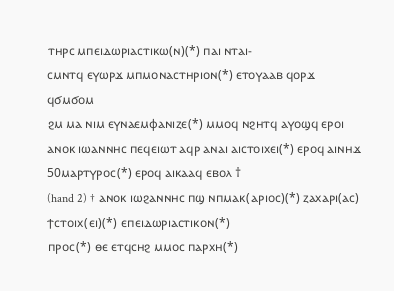ⲧⲏⲣⲥ ⲙⲡⲉⲓⲇⲱⲣⲓⲁⲥⲧⲓⲕⲱ(ⲛ)(*) ⲡⲁⲓ ⲛⲧⲁⲓ-
ⲥⲙⲛⲧϥ ⲉⲩⲱⲣϫ ⲙⲡⲙⲟⲛⲁⲥⲧⲏⲣⲓⲟⲛ(*) ⲉⲧⲟⲩⲁⲁⲃ ϥⲟⲣϫ ϥϭⲙϭⲟⲙ
ϩⲙ ⲙⲁ ⲛⲓⲙ ⲉⲩⲛⲁⲉⲙⲫⲁⲛⲓⲍⲉ(*) ⲙⲙⲟϥ ⲛϩⲏⲧϥ ⲁⲩⲟϣϥ ⲉⲣⲟⲓ
ⲁⲛⲟⲕ ⲓⲱⲁⲛⲛⲏⲥ ⲡⲉϥⲉⲓⲱⲧ ⲁϥⲣ ⲁⲛⲁⲓ ⲁⲓⲥⲧⲟⲓⲭⲉⲓ(*) ⲉⲣⲟϥ ⲁⲓⲛⲏϫ
50ⲙⲁⲣⲧⲩⲣⲟⲥ(*) ⲉⲣⲟϥ ⲁⲓⲕⲁⲁϥ ⲉⲃⲟⲗ †
(hand 2) † ⲁⲛⲟⲕ ⲓⲱϩⲁⲛⲛⲏⲥ ⲡϣ ⲛⲡⲙⲁⲕ(ⲁⲣⲓⲟⲥ)(*) ⲍⲁⲭⲁⲣⲓ(ⲁⲥ) ϯⲥⲧⲟⲓⲭ(ⲉⲓ)(*) ⲉⲡⲉⲓⲇⲱⲣⲓⲁⲥⲧⲓⲕⲟⲛ(*)
ⲡⲣⲟⲥ(*) ⲑⲉ ⲉⲧϥⲥⲏϩ ⲙⲙⲟⲥ ⲡⲁⲣⲭⲏ(*)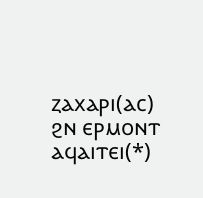ⲍⲁⲭⲁⲣⲓ(ⲁⲥ) ϩⲛ ⲉⲣⲙⲟⲛⲧ ⲁϥⲁⲓⲧⲉⲓ(*)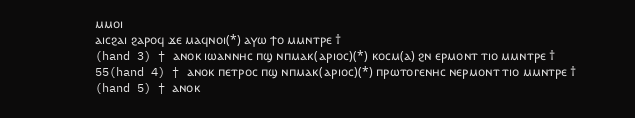ⲙⲙⲟⲓ
ⲁⲓⲥϩⲁⲓ ϩⲁⲣⲟϥ ϫⲉ ⲙⲁϥⲛⲟⲓ(*) ⲁⲩⲱ ϯⲟ ⲙⲙⲛⲧⲣⲉ †
(hand 3) † ⲁⲛⲟⲕ ⲓⲱⲁⲛⲛⲏⲥ ⲡϣ ⲛⲡⲙⲁⲕ(ⲁⲣⲓⲟⲥ)(*) ⲕⲟⲥⲙ(ⲁ) ϩⲛ ⲉⲣⲙⲟⲛⲧ ⲧⲓⲟ ⲙⲙⲛⲧⲣⲉ †
55(hand 4) † ⲁⲛⲟⲕ ⲡⲉⲧⲣⲟⲥ ⲡϣ ⲛⲡⲙⲁⲕ(ⲁⲣⲓⲟⲥ)(*) ⲡⲣⲱⲧⲟⲅⲉⲛⲏⲥ ⲛⲉⲣⲙⲟⲛⲧ ⲧⲓⲟ ⲙⲙⲛⲧⲣⲉ †
(hand 5) † ⲁⲛⲟⲕ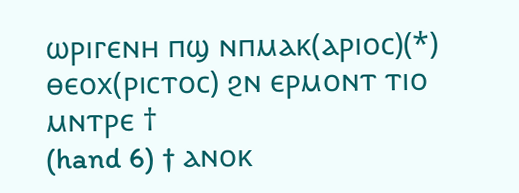ⲱⲣⲓⲅⲉⲛⲏ ⲡϣ ⲛⲡⲙⲁⲕ(ⲁⲣⲓⲟⲥ)(*) ⲑⲉⲟⲭ(ⲣⲓⲥⲧⲟⲥ) ϩⲛ ⲉⲣⲙⲟⲛⲧ ⲧⲓⲟ ⲙⲛⲧⲣⲉ †
(hand 6) † ⲁⲛⲟⲕ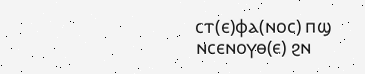ⲥⲧ(ⲉ)ⲫⲁ(ⲛⲟⲥ) ⲡϣ ⲛⲥⲉⲛⲟⲩⲑ(ⲉ) ϩⲛ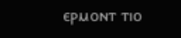ⲉⲣⲙⲟⲛⲧ ⲧⲓⲟ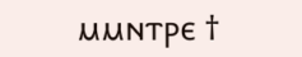ⲙⲙⲛⲧⲣⲉ †